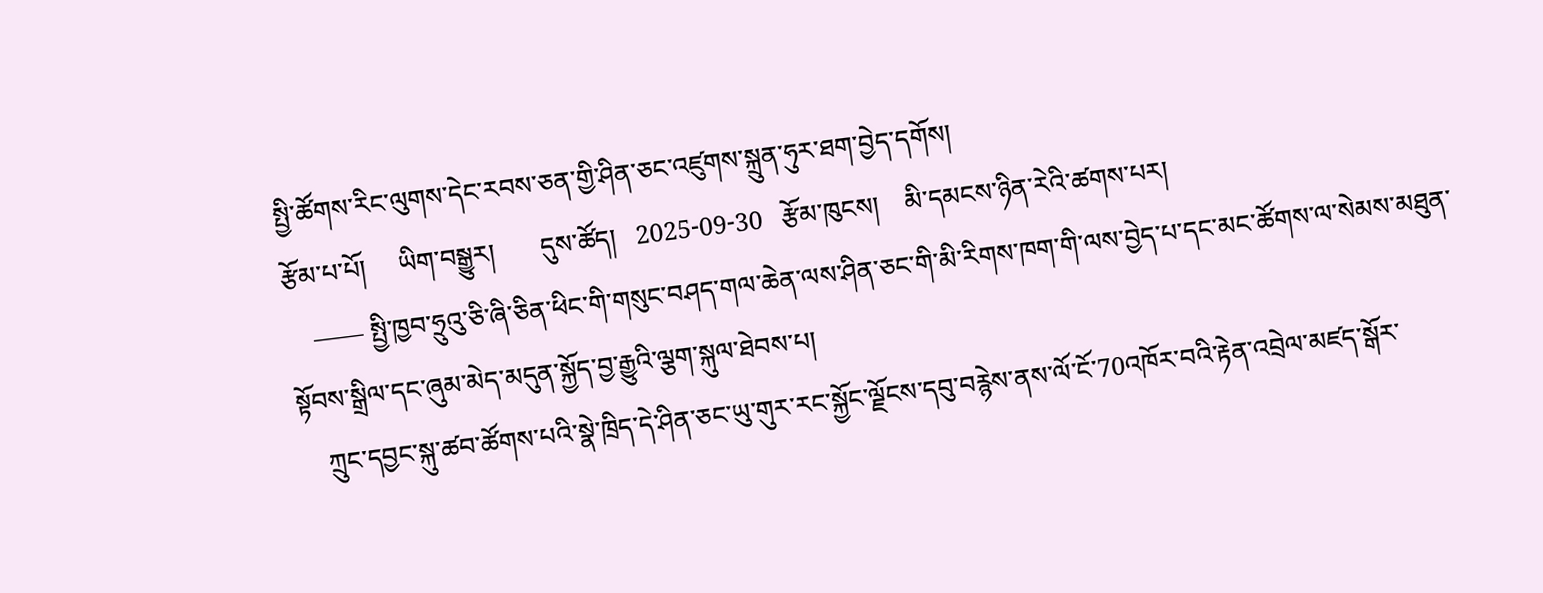སྤྱི་ཚོགས་རིང་ལུགས་དེང་རབས་ཅན་གྱི་ཤིན་ཅང་འཛུགས་སྐྲུན་ཧུར་ཐག་བྱེད་དགོས།
རྩོམ་པ་པོ།     ཡིག་བསྒྱུར།       དུས་ཚོད།   2025-09-30   རྩོམ་ཁུངས།    མི་དམངས་ཉིན་རེའི་ཚགས་པར།
    —— སྤྱི་ཁྱབ་ཧྲུའུ་ཅི་ཞི་ཅིན་ཕིང་གི་གསུང་བཤད་གལ་ཆེན་ལས་ཤིན་ཅང་གི་མི་རིགས་ཁག་གི་ལས་བྱེད་པ་དང་མང་ཚོགས་ལ་སེམས་མཐུན་སྟོབས་སྒྲིལ་དང་ཞུམ་མེད་མདུན་སྐྱོད་བྱ་རྒྱུའི་ལྕག་སྐུལ་ཐེབས་པ།
    ཀྲུང་དབྱང་སྐུ་ཚབ་ཚོགས་པའི་སྣེ་ཁྲིད་དེ་ཤིན་ཅང་ཡུ་གུར་རང་སྐྱོང་ལྗོངས་དབུ་བརྙེས་ནས་ལོ་ངོ་70འཁོར་བའི་རྟེན་འབྲེལ་མཛད་སྒོར་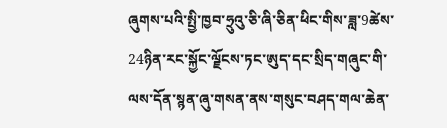ཞུགས་པའི་སྤྱི་ཁྱབ་ཧྲུའུ་ཅི་ཞི་ཅིན་ཕིང་གིས་ཟླ་9ཚེས་24ཉིན་རང་སྐྱོང་ལྗོངས་ཏང་ཨུད་དང་སྲིད་གཞུང་གི་ལས་དོན་སྙན་ཞུ་གསན་ནས་གསུང་བཤད་གལ་ཆེན་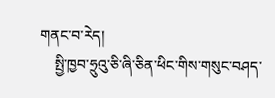གནང་བ་རེད།
    སྤྱི་ཁྱབ་ཧྲུའུ་ཅི་ཞི་ཅིན་ཕིང་གིས་གསུང་བཤད་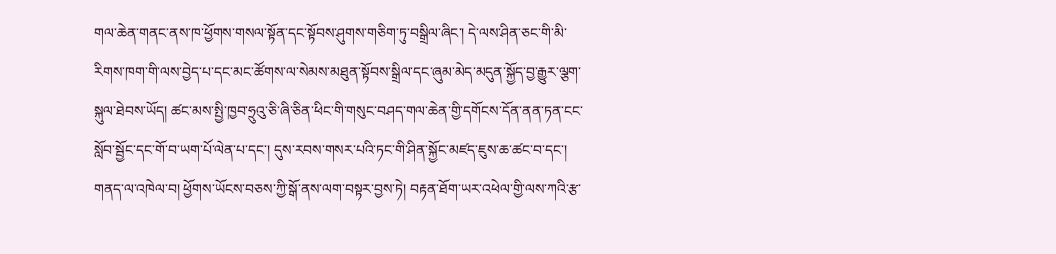གལ་ཆེན་གནང་ནས་ཁ་ཕྱོགས་གསལ་སྟོན་དང་སྟོབས་ཤུགས་གཅིག་ཏུ་བསྒྲིལ་ཞིང་། དེ་ལས་ཤིན་ཅང་གི་མི་རིགས་ཁག་གི་ལས་བྱེད་པ་དང་མང་ཚོགས་ལ་སེམས་མཐུན་སྟོབས་སྒྲིལ་དང་ཞུམ་མེད་མདུན་སྐྱོད་བྱ་རྒྱུར་ལྕག་སྐུལ་ཐེབས་ཡོད། ཚང་མས་སྤྱི་ཁྱབ་ཧྲུའུ་ཅི་ཞི་ཅིན་ཕིང་གི་གསུང་བཤད་གལ་ཆེན་གྱི་དགོངས་དོན་ནན་ཏན་ངང་སློབ་སྦྱོང་དང་གོ་བ་ཡག་པོ་ལེན་པ་དང་། དུས་རབས་གསར་པའི་ཏང་གི་ཤིན་སྐྱོང་མཛད་ཇུས་ཆ་ཚང་བ་དང་། གནད་ལ་འཁེལ་བ། ཕྱོགས་ཡོངས་བཅས་ཀྱི་སྒོ་ནས་ལག་བསྟར་བྱས་ཏེ། བརྟན་ཐོག་ཡར་འཕེལ་གྱི་ལས་ཀའི་རྩ་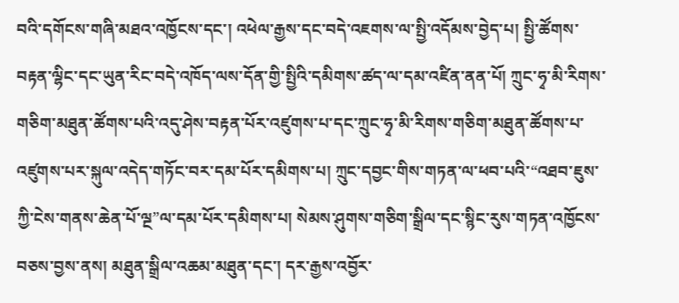བའི་དགོངས་གཞི་མཐའ་འཁྱོངས་དང་། འཕེལ་རྒྱས་དང་བདེ་འཇགས་ལ་སྤྱི་འདོམས་བྱེད་པ། སྤྱི་ཚོགས་བརྟན་ལྷིང་དང་ཡུན་རིང་བདེ་འཁོད་ལས་དོན་གྱི་སྤྱིའི་དམིགས་ཚད་ལ་དམ་འཛིན་ནན་པོ། ཀྲུང་ཧྭ་མི་རིགས་གཅིག་མཐུན་ཚོགས་པའི་འདུ་ཤེས་བརྟན་པོར་འཛུགས་པ་དང་ཀྲུང་ཧྭ་མི་རིགས་གཅིག་མཐུན་ཚོགས་པ་འཛུགས་པར་སྐུལ་འདེད་གཏོང་བར་དམ་པོར་དམིགས་པ། ཀྲུང་དབྱང་གིས་གཏན་ལ་ཕབ་པའི་“འཐབ་ཇུས་ཀྱི་ངེས་གནས་ཆེན་པོ་ལྔ”ལ་དམ་པོར་དམིགས་པ། སེམས་ཤུགས་གཅིག་སྒྲིལ་དང་སྙིང་རུས་གཏན་འཁྱོངས་བཅས་བྱས་ནས། མཐུན་སྒྲིལ་འཆམ་མཐུན་དང་། དར་རྒྱས་འབྱོར་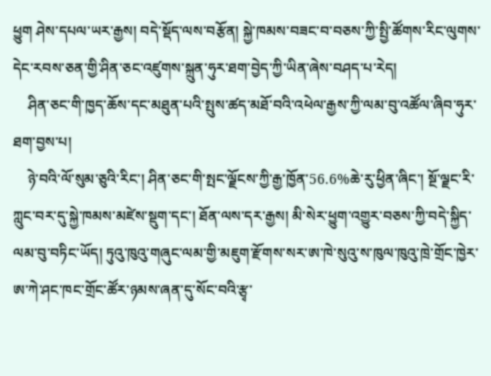ཕྱུག ཤེས་དཔལ་ཡར་རྒྱས། བདེ་སྡོད་ལས་བརྩོན། སྐྱེ་ཁམས་བཟང་བ་བཅས་ཀྱི་སྤྱི་ཚོགས་རིང་ལུགས་དེང་རབས་ཅན་གྱི་ཤིན་ཅང་འཛུགས་སྐྲུན་ཧུར་ཐག་བྱེད་ཀྱི་ཡིན་ཞེས་བཤད་པ་རེད།
    ཤིན་ཅང་གི་ཁྱད་ཆོས་དང་མཐུན་པའི་སྤུས་ཚད་མཐོ་བའི་འཕེལ་རྒྱས་ཀྱི་ལམ་བུ་འཚོལ་ཞིབ་ཧུར་ཐག་བྱས་པ།
    ཉེ་བའི་ལོ་སུམ་ཅུའི་རིང་། ཤིན་ཅང་གི་སྤང་ལྗོངས་ཀྱི་རྒྱ་ཁྱོན་56.6%ཆེ་རུ་ཕྱིན་ཞིང་། སྔོ་ལྗང་རི་ཀླུང་བར་དུ་སྐྱེ་ཁམས་མཛེས་སྡུག་དང་། ཐོན་ལས་དར་རྒྱས། མི་སེར་ཕྱུག་འགྱུར་བཅས་ཀྱི་བདེ་སྐྱིད་ལམ་བུ་བཏིང་ཡོད། ཏུའུ་ཁུའུ་གཞུང་ལམ་གྱི་མཇུག་རྫོགས་སར་ཨ་ཁེ་སུའུ་ས་ཁུལ་ཁུའུ་ཁྲེ་གྲོང་ཁྱེར་ཨ་ཀེ་ཤང་ཁང་གྲོང་ཚོར་ཉམས་ཞན་དུ་སོང་བའི་རྩྭ་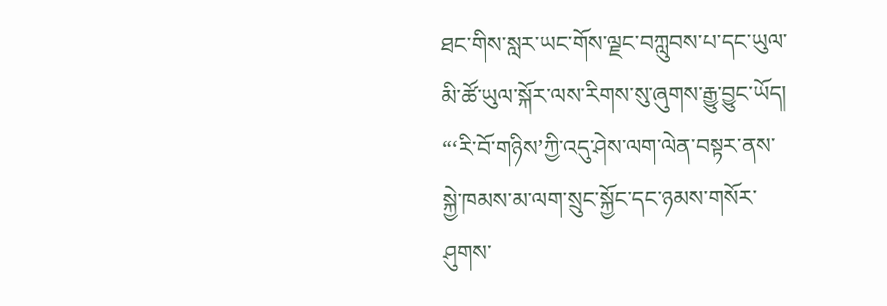ཐང་གིས་སླར་ཡང་གོས་ལྗང་བཀླུབས་པ་དང་ཡུལ་མི་ཚོ་ཡུལ་སྐོར་ལས་རིགས་སུ་ཞུགས་རྒྱུ་བྱུང་ཡོད། “‘རི་བོ་གཉིས’ཀྱི་འདུ་ཤེས་ལག་ལེན་བསྟར་ནས་སྐྱེ་ཁམས་མ་ལག་སྲུང་སྐྱོང་དང་ཉམས་གསོར་ཤུགས་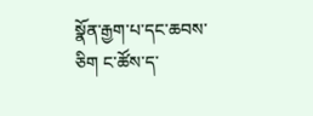སྣོན་རྒྱག་པ་དང་ཆབས་ཅིག ང་ཚོས་ད་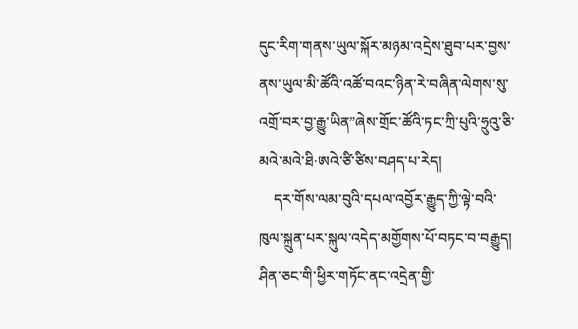དུང་རིག་གནས་ཡུལ་སྐོར་མཉམ་འདྲེས་ཐུབ་པར་བྱས་ནས་ཡུལ་མི་ཚོའི་འཚོ་བའང་ཉིན་རེ་བཞིན་ལེགས་སུ་འགྲོ་བར་བྱ་རྒྱུ་ཡིན”ཞེས་གྲོང་ཚོའི་ཏང་ཀྲི་པུའི་ཧྲུའུ་ཅི་མའེ་མའེ་ཐི·ཨའེ་ཙི་ཙིས་བཤད་པ་རེད།
    དར་གོས་ལམ་བུའི་དཔལ་འབྱོར་རྒྱུད་ཀྱི་ལྟེ་བའི་ཁུལ་སྐྲུན་པར་སྐུལ་འདེད་མགྱོགས་པོ་བཏང་བ་བརྒྱུད། ཤིན་ཅང་གི་ཕྱིར་གཏོང་ནང་འདྲེན་གྱི་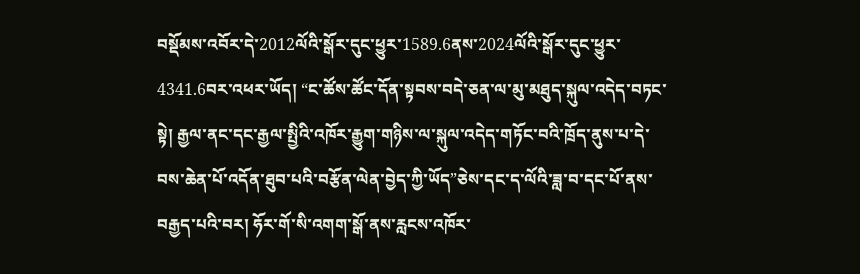བསྡོམས་འབོར་དེ་2012ལོའི་སྒོར་དུང་ཕྱུར་1589.6ནས་2024ལོའི་སྒོར་དུང་ཕྱུར་4341.6བར་འཕར་ཡོད། “ང་ཚོས་ཚོང་དོན་སྟབས་བདེ་ཅན་ལ་མུ་མཐུད་སྐུལ་འདེད་བཏང་སྟེ། རྒྱལ་ནང་དང་རྒྱལ་སྤྱིའི་འཁོར་རྒྱུག་གཉིས་ལ་སྐུལ་འདེད་གཏོང་བའི་ཁྲོད་ནུས་པ་དེ་བས་ཆེན་པོ་འདོན་ཐུབ་པའི་བརྩོན་ལེན་བྱེད་ཀྱི་ཡོད”ཅེས་དང་ད་ལོའི་ཟླ་བ་དང་པོ་ནས་བརྒྱད་པའི་བར། ཧོར་གོ་སི་འགག་སྒོ་ནས་རླངས་འཁོར་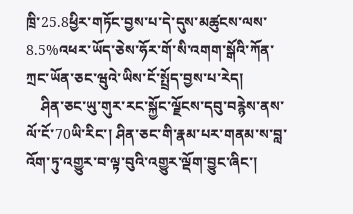ཁྲི་25.8ཕྱིར་གཏོང་བྱས་པ་དེ་དུས་མཚུངས་ལས་8.5%འཕར་ཡོད་ཅེས་ཧོར་གོ་སི་འགག་སྒོའི་ཀོན་ཀྲང་ཡོན་ཅང་ཝུའེ་ཡིས་ངོ་སྤྲོད་བྱས་པ་རེད།
    ཤིན་ཅང་ཡུ་གུར་རང་སྐྱོང་ལྗོངས་དབུ་བརྙེས་ནས་ལོ་ངོ་70ཡི་རིང་། ཤིན་ཅང་གི་རྣམ་པར་གནམ་ས་བླ་འོག་ཏུ་འགྱུར་བ་ལྟ་བུའི་འགྱུར་ལྡོག་བྱུང་ཞིང་།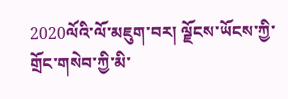2020ལོའི་ལོ་མཇུག་བར། ལྗོངས་ཡོངས་ཀྱི་གྲོང་གསེབ་ཀྱི་མི་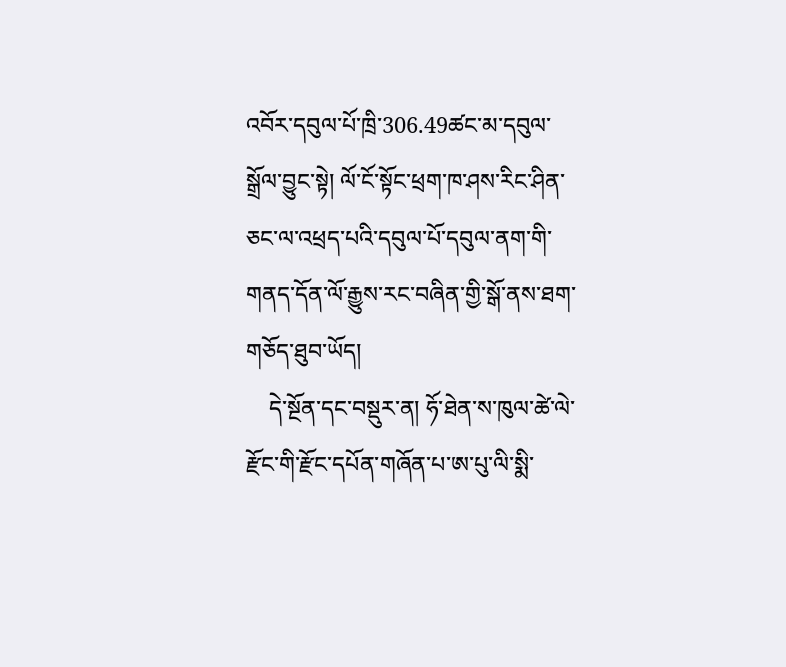འབོར་དབུལ་པོ་ཁྲི་306.49ཚང་མ་དབུལ་སྒྲོལ་བྱུང་སྟེ། ལོ་ངོ་སྟོང་ཕྲག་ཁ་ཤས་རིང་ཤིན་ཅང་ལ་འཕྲད་པའི་དབུལ་པོ་དབུལ་ནག་གི་གནད་དོན་ལོ་རྒྱུས་རང་བཞིན་གྱི་སྒོ་ནས་ཐག་གཅོད་ཐུབ་ཡོད།
    དེ་སྔོན་དང་བསྡུར་ན། ཧོ་ཐེན་ས་ཁུལ་ཚེ་ལེ་རྫོང་གི་རྫོང་དཔོན་གཞོན་པ་ཨ་པུ་ལི་སྨི་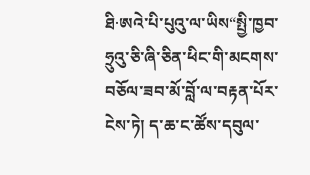ཐི·ཨའེ་པི་པུའུ་ལ་ཡིས“སྤྱི་ཁྱབ་ཧྲུའུ་ཅི་ཞི་ཅིན་ཕིང་གི་མངགས་བཅོལ་ཟབ་མོ་བློ་ལ་བརྟན་པོར་ངེས་ཏེ། ད་ཆ་ང་ཚོས་དབུལ་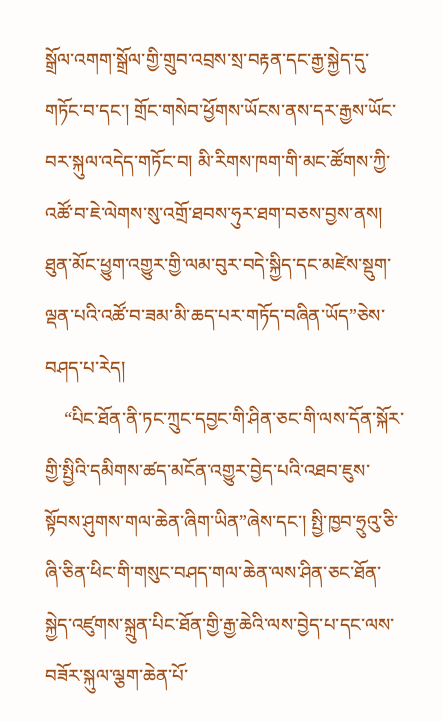སྒྲོལ་འགག་སྒྲོལ་གྱི་གྲུབ་འབྲས་སྲ་བརྟན་དང་རྒྱ་སྐྱེད་དུ་གཏོང་བ་དང་། གྲོང་གསེབ་ཕྱོགས་ཡོངས་ནས་དར་རྒྱས་ཡོང་བར་སྐུལ་འདེད་གཏོང་བ། མི་རིགས་ཁག་གི་མང་ཚོགས་ཀྱི་འཚོ་བ་ཇེ་ལེགས་སུ་འགྲོ་ཐབས་ཧུར་ཐག་བཅས་བྱས་ནས། ཐུན་མོང་ཕྱུག་འགྱུར་གྱི་ལམ་བུར་བདེ་སྐྱིད་དང་མཛེས་སྡུག་ལྡན་པའི་འཚོ་བ་ཟམ་མི་ཆད་པར་གཏོད་བཞིན་ཡོད”ཅེས་བཤད་པ་རེད།
    “པིང་ཐོན་ནི་ཏང་ཀྲུང་དབྱང་གི་ཤིན་ཅང་གི་ལས་དོན་སྐོར་གྱི་སྤྱིའི་དམིགས་ཚད་མངོན་འགྱུར་བྱེད་པའི་འཐབ་ཇུས་སྟོབས་ཤུགས་གལ་ཆེན་ཞིག་ཡིན”ཞེས་དང་། སྤྱི་ཁྱབ་ཧྲུའུ་ཅི་ཞི་ཅིན་ཕིང་གི་གསུང་བཤད་གལ་ཆེན་ལས་ཤིན་ཅང་ཐོན་སྐྱེད་འཛུགས་སྐྲུན་པིང་ཐོན་གྱི་རྒྱ་ཆེའི་ལས་བྱེད་པ་དང་ལས་བཟོར་སྐུལ་ལྕག་ཆེན་པོ་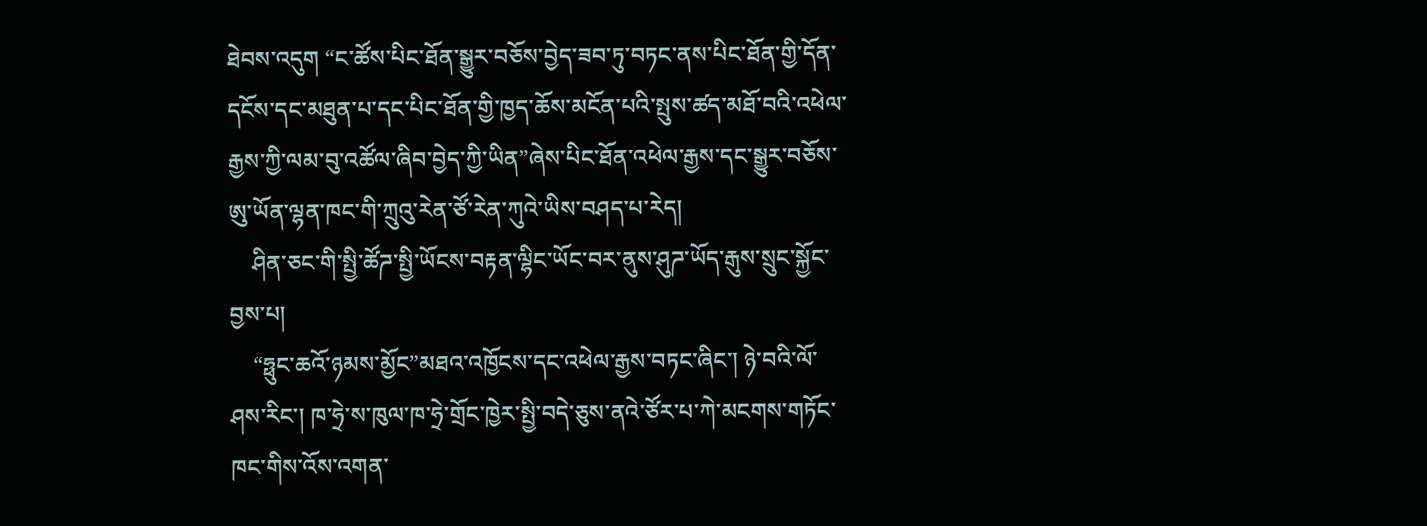ཐེབས་འདུག “ང་ཚོས་པིང་ཐོན་སྒྱུར་བཅོས་བྱེད་ཟབ་ཏུ་བཏང་ནས་པིང་ཐོན་གྱི་དོན་དངོས་དང་མཐུན་པ་དང་པིང་ཐོན་གྱི་ཁྱད་ཆོས་མངོན་པའི་སྤུས་ཚད་མཐོ་བའི་འཕེལ་རྒྱས་ཀྱི་ལམ་བུ་འཚོལ་ཞིབ་བྱེད་ཀྱི་ཡིན”ཞེས་པིང་ཐོན་འཕེལ་རྒྱས་དང་སྒྱུར་བཅོས་ཨུ་ཡོན་ལྷན་ཁང་གི་ཀྲུའུ་རེན་ཙོ་རེན་ཀུའེ་ཡིས་བཤད་པ་རེད།
    ཤིན་ཅང་གི་སྤྱི་ཚོཌ་སྤྱི་ཡོངས་བརྟན་ལྷིང་ཡོང་བར་ནུས་ཤུཌ་ཡོད་རྒུས་སྲུང་སྐྱོང་བྱས་པ།
    “ཧྥུང་ཆའོ་ཉམས་མྱོང”མཐའ་འཁྱོངས་དང་འཕེལ་རྒྱས་བཏང་ཞིང་། ཉེ་བའི་ལོ་ཤས་རིང་། ཁ་ཧྲེ་ས་ཁུལ་ཁ་ཧྲེ་གྲོང་ཁྱེར་སྤྱི་བདེ་ཅུས་ནའེ་ཙོར་པ་ཀེ་མངགས་གཏོང་ཁང་གིས་འོས་འགན་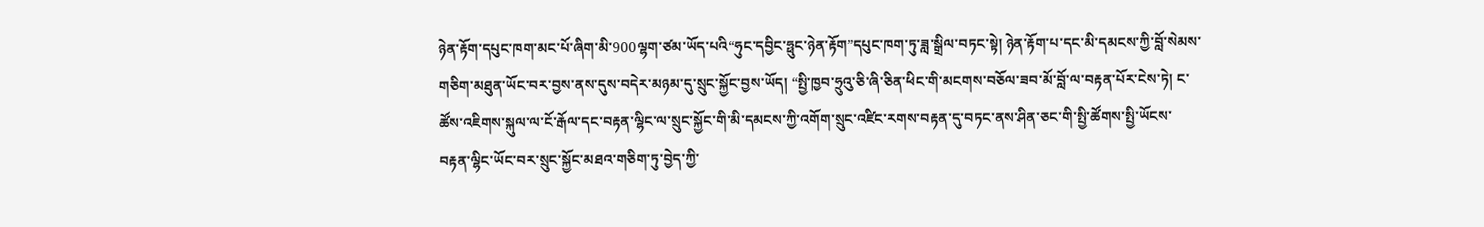ཉེན་རྟོག་དཔུང་ཁག་མང་པོ་ཞིག་མི་900ལྷག་ཙམ་ཡོད་པའི“ཧུང་དབྱིང་ཧྥུང་ཉེན་རྟོག”དཔུང་ཁག་ཏུ་ཟླ་སྒྲིལ་བཏང་སྟེ། ཉེན་རྟོག་པ་དང་མི་དམངས་ཀྱི་བློ་སེམས་གཅིག་མཐུན་ཡོང་བར་བྱས་ནས་དུས་བདེར་མཉམ་དུ་སྲུང་སྐྱོང་བྱས་ཡོད། “སྤྱི་ཁྱབ་ཧྲུའུ་ཅི་ཞི་ཅིན་ཕིང་གི་མངགས་བཅོལ་ཟབ་མོ་བློ་ལ་བརྟན་པོར་ངེས་ཏེ། ང་ཚོས་འཇིགས་སྐུལ་ལ་ངོ་རྒོལ་དང་བརྟན་ལྷིང་ལ་སྲུང་སྐྱོང་གི་མི་དམངས་ཀྱི་འགོག་སྲུང་འཛིང་རགས་བརྟན་དུ་བཏང་ནས་ཤིན་ཅང་གི་སྤྱི་ཚོགས་སྤྱི་ཡོངས་བརྟན་ལྷིང་ཡོང་བར་སྲུང་སྐྱོང་མཐའ་གཅིག་ཏུ་བྱེད་ཀྱི་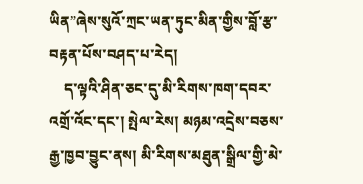ཡིན”ཞེས་སུའོ་ཀྲང་ཡན་ཏུང་མིན་གྱིས་བློ་རྩ་བརྟན་པོས་བཤད་པ་རེད།
    ད་ལྟའི་ཤིན་ཅང་དུ་མི་རིགས་ཁག་དབར་འགྲོ་འོང་དང་། སྤེལ་རེས། མཉམ་འདྲེས་བཅས་རྒྱ་ཁྱབ་བྱུང་ནས། མི་རིགས་མཐུན་སྒྲིལ་གྱི་མེ་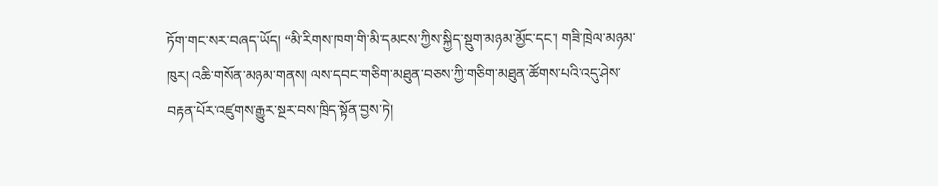ཏོག་གང་སར་བཞད་ཡོད། “མི་རིགས་ཁག་གི་མི་དམངས་ཀྱིས་སྐྱིད་སྡུག་མཉམ་མྱོང་དང་། གཟི་ཁྲེལ་མཉམ་ཁུར། འཆི་གསོན་མཉམ་གནས། ལས་དབང་གཅིག་མཐུན་བཅས་ཀྱི་གཅིག་མཐུན་ཚོགས་པའི་འདུ་ཤེས་བརྟན་པོར་འཛུགས་རྒྱུར་སྔར་བས་ཁྲིད་སྟོན་བྱས་ཏེ།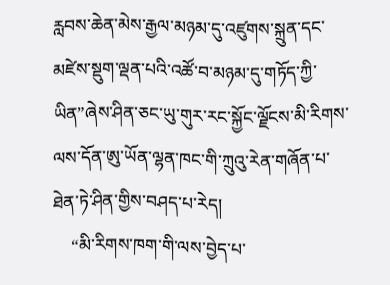རླབས་ཆེན་མེས་རྒྱལ་མཉམ་དུ་འཛུགས་སྐྲུན་དང་མཛེས་སྡུག་ལྡན་པའི་འཚོ་བ་མཉམ་དུ་གཏོད་ཀྱི་ཡིན”ཞེས་ཤིན་ཅང་ཡུ་གུར་རང་སྐྱོང་ལྗོངས་མི་རིགས་ལས་དོན་ཨུ་ཡོན་ལྷན་ཁང་གི་ཀྲུའུ་རེན་གཞོན་པ་ཐེན་ཏེ་ཤིན་གྱིས་བཤད་པ་རེད།
    “མི་རིགས་ཁག་གི་ལས་བྱེད་པ་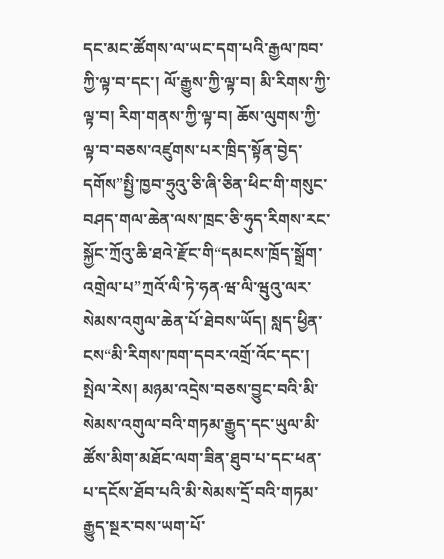དང་མང་ཚོགས་ལ་ཡང་དག་པའི་རྒྱལ་ཁབ་ཀྱི་ལྟ་བ་དང་། ལོ་རྒྱུས་ཀྱི་ལྟ་བ། མི་རིགས་ཀྱི་ལྟ་བ། རིག་གནས་ཀྱི་ལྟ་བ། ཆོས་ལུགས་ཀྱི་ལྟ་བ་བཅས་འཛུགས་པར་ཁྲིད་སྟོན་བྱེད་དགོས”སྤྱི་ཁྱབ་ཧྲུའུ་ཅི་ཞི་ཅིན་ཕིང་གི་གསུང་བཤད་གལ་ཆེན་ལས་ཁྲང་ཅི་ཧུད་རིགས་རང་སྐྱོང་ཀྲོའུ་ཆི་ཐའེ་རྫོང་གི“དམངས་ཁྲོད་སྒྲོག་འགྲེལ་པ”ཀྲའོ་ལི་ཏེ་ཧན·ཝ་ལི་ཝུའུ་ལར་སེམས་འགུལ་ཆེན་པོ་ཐེབས་ཡོད། སླད་ཕྱིན་ངས“མི་རིགས་ཁག་དབར་འགྲོ་འོང་དང་། སྤེལ་རེས། མཉམ་འདྲེས་བཅས་བྱུང་བའི་མི་སེམས་འགུལ་བའི་གཏམ་རྒྱུད་དང་ཡུལ་མི་ཚོས་མིག་མཐོང་ལག་ཟིན་ཐུབ་པ་དང་ཕན་པ་དངོས་ཐོབ་པའི་མི་སེམས་དྲོ་བའི་གཏམ་རྒྱུད་སྔར་བས་ཡག་པོ་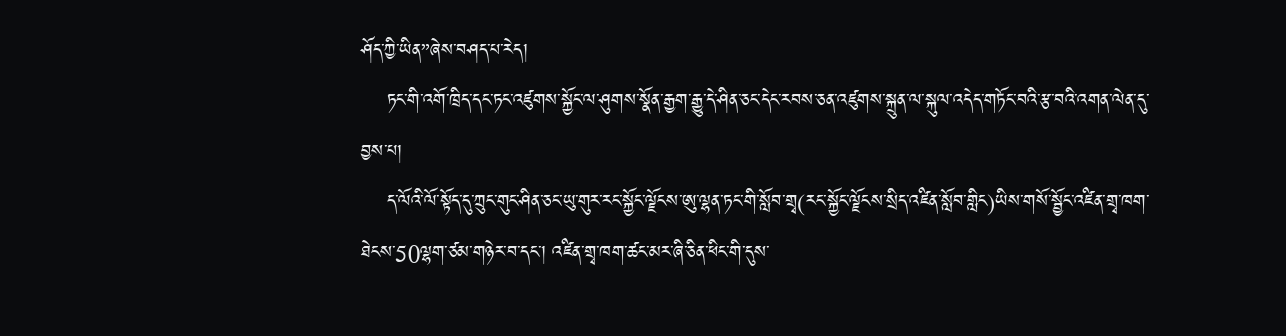ཤོད་ཀྱི་ཡིན”ཞེས་བཤད་པ་རེད།
    ཏང་གི་འགོ་ཁྲིད་དང་ཏང་འཛུགས་སྐྱོང་ལ་ཤུགས་སྣོན་རྒྱག་རྒྱུ་དེ་ཤིན་ཅང་དེང་རབས་ཅན་འཛུགས་སྐྲུན་ལ་སྐུལ་འདེད་གཏོང་བའི་རྩ་བའི་འགན་ལེན་དུ་བྱས་པ།
    ད་ལོའི་ལོ་སྟོད་དུ་ཀྲུང་གུང་ཤིན་ཅང་ཡུ་གུར་རང་སྐྱོང་ལྗོངས་ཨུ་ལྷན་ཏང་གི་སློབ་གྲྭ(རང་སྐྱོང་ལྗོངས་སྲིད་འཛིན་སློབ་གླིང)ཡིས་གསོ་སྦྱོང་འཛིན་གྲྭ་ཁག་ཐེངས་50ལྷག་ཙམ་གཉེར་བ་དང་། འཛིན་གྲྭ་ཁག་ཚང་མར་ཞི་ཅིན་ཕིང་གི་དུས་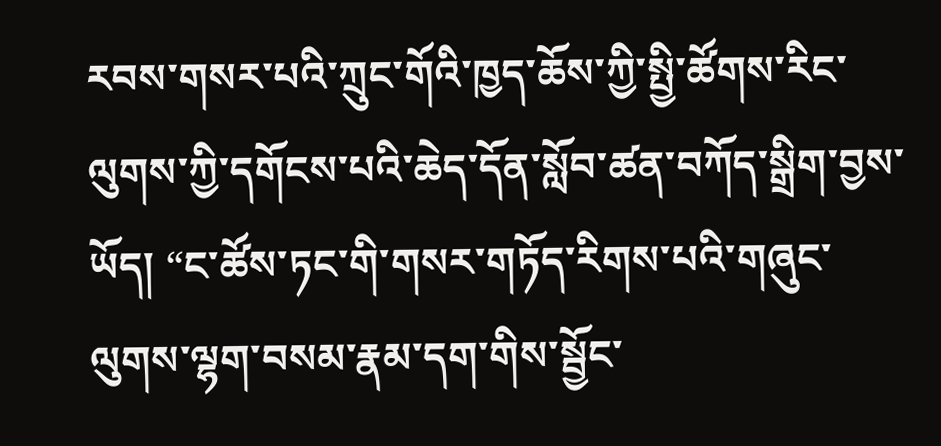རབས་གསར་པའི་ཀྲུང་གོའི་ཁྱད་ཆོས་ཀྱི་སྤྱི་ཚོགས་རིང་ལུགས་ཀྱི་དགོངས་པའི་ཆེད་དོན་སློབ་ཚན་བཀོད་སྒྲིག་བྱས་ཡོད། “ང་ཚོས་ཏང་གི་གསར་གཏོད་རིགས་པའི་གཞུང་ལུགས་ལྷག་བསམ་རྣམ་དག་གིས་སྦྱོང་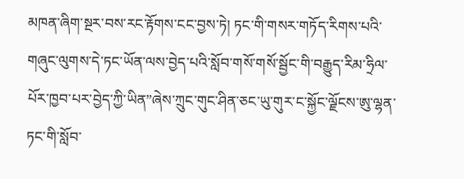མཁན་ཞིག་སྔར་བས་རང་རྟོགས་ངང་བྱས་ཏེ། ཏང་གི་གསར་གཏོད་རིགས་པའི་གཞུང་ལུགས་དེ་ཏང་ཡོན་ལས་བྱེད་པའི་སློབ་གསོ་གསོ་སྦྱོང་གི་བརྒྱུད་རིམ་ཧྲིལ་པོར་ཁྱབ་པར་བྱེད་ཀྱི་ཡིན”ཞེས་ཀྲུང་གུང་ཤིན་ཅང་ཡུ་གུར་ང་སྐྱོང་ལྗོངས་ཨུ་ལྷན་ཏང་གི་སློབ་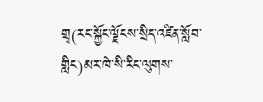གྲྭ(རང་སྐྱོང་ལྗོངས་སྲིད་འཛིན་སློབ་གླིང)མར་ཁེ་སི་རིང་ལུགས་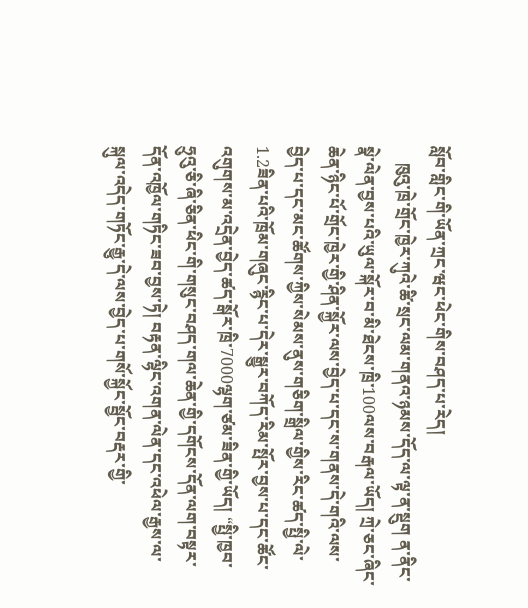སློབ་གླིང་གི་ཡོན་ཀྲང་ཝང་ཕེང་གིས་བཤད་པ་རེད།
    ཁུའུ་ཁྲེ་གྲོང་ཁྱེར་ཀུའེ་ཚི་སྲང་ལམ་གནའ་ཉམས་དོད་ལ་ལྟ་ན་སྡུག ན་ནིང་སྣེ་ལེན་བྱས་པའི་ཡུལ་སྐོར་བ་མི་ཐེངས་ཁྲི་100ལས་བརྒལ་ཡོད། ཀྲེ་ཅང་ཞིང་ཆེན་ཉིང་པོ་གྲོང་ཁྱེར་གྱི་ཤིན་སྐྱོར་ལས་བྱེད་པ་དང་ས་གནས་དེ་གའི་ལས་བྱེད་པ་དང་མང་ཚོགས་ཀྱིས་སེམས་ནུས་གཅིག་སྒྲིལ་གྱིས་རིང་ཚད་སྤྱི་ལེ་1.2ཟིན་པའི་ཁྲོམ་གཞུང་རྙིང་པ་དེར་སྒྱུར་བཀོད་རིམ་སྤོར་བྱས་པ་དང་ཚོང་འགུགས་མ་འདྲེན་བྱེད་ཚད་སྒོར་ཁྲི་7000ལྷག་ཙམ་ཟིན་གྱི་ཡོད། “སྤྱི་ཁྱབ་ཧྲུའུ་ཅི་ཞི་ཅིན་ཕིང་གི་གསུང་བཤད་གལ་ཆེན་གྱི་དགོངས་དོན་ལག་བསྟར་དོན་འཁྱོལ་གཏིང་ཟབ་བྱས་ཏེ། བརྟན་ལྷིང་འགན་ལེན་དང་འཕེལ་རྒྱས་ལ་སྐུལ་འདེད་གཏོང་རྒྱུ་དེ་ལས་བྱེད་པ་གསོ་སྐྱོང་སྦྱོང་བརྡར་གྱི་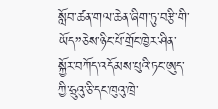སློབ་ཚན་གལ་ཆེན་ཞིག་ཏུ་བརྩི་གི་ཡོད”ཅེས་ཉིང་པོ་གྲོང་ཁྱེར་ཤིན་སྐྱོར་བཀོད་འདོམས་པུའི་ཏང་ཨུད་ཀྱི་ཧྲུའུ་ཅི་དང་ཁུའུ་ཁྲེ་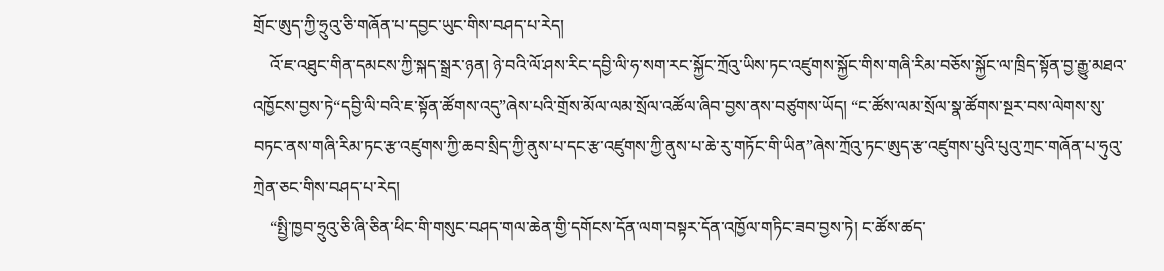གྲོང་ཨུད་ཀྱི་ཧྲུའུ་ཅི་གཞོན་པ་དབྱང་ཡུང་གིས་བཤད་པ་རེད།
    འོ་ཇ་འཐུང་གིན་དམངས་ཀྱི་སྐད་སྒྲར་ཉན། ཉེ་བའི་ལོ་ཤས་རིང་དབྱི་ལི་ཧ་སག་རང་སྐྱོང་ཀྲོའུ་ཡིས་ཏང་འཛུགས་སྐྱོང་གིས་གཞི་རིམ་བཅོས་སྐྱོང་ལ་ཁྲིད་སྟོན་བྱ་རྒྱུ་མཐའ་འཁྱོངས་བྱས་ཏེ“དབྱི་ལི་བའི་ཇ་སྟོན་ཚོགས་འདུ”ཞེས་པའི་གྲོས་མོལ་ལམ་སྲོལ་འཚོལ་ཞིབ་བྱས་ནས་བཙུགས་ཡོད། “ང་ཚོས་ལམ་སྲོལ་སྣ་ཚོགས་སྔར་བས་ལེགས་སུ་བཏང་ནས་གཞི་རིམ་ཏང་རྩ་འཛུགས་ཀྱི་ཆབ་སྲིད་ཀྱི་ནུས་པ་དང་རྩ་འཛུགས་ཀྱི་ནུས་པ་ཆེ་རུ་གཏོང་གི་ཡིན”ཞེས་ཀྲོའུ་ཏང་ཨུད་རྩ་འཛུགས་པུའི་པུའུ་ཀྲང་གཞོན་པ་ཧུའུ་ཀྲེན་ཅང་གིས་བཤད་པ་རེད།
    “སྤྱི་ཁྱབ་ཧྲུའུ་ཅི་ཞི་ཅིན་ཕིང་གི་གསུང་བཤད་གལ་ཆེན་གྱི་དགོངས་དོན་ལག་བསྟར་དོན་འཁྱོལ་གཏིང་ཟབ་བྱས་ཏེ། ང་ཚོས་ཚད་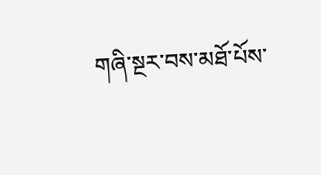གཞི་སྔར་བས་མཐོ་པོས་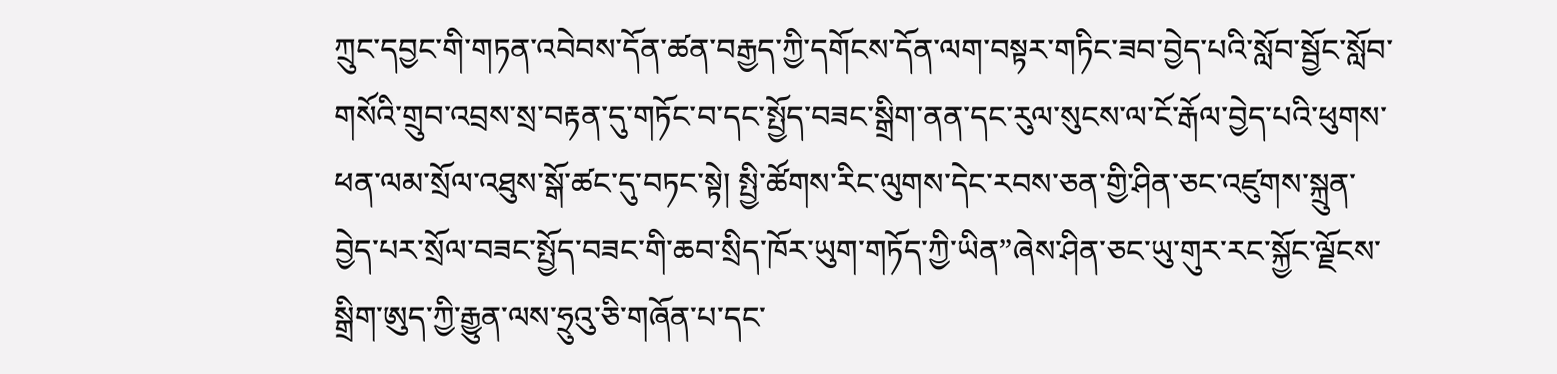ཀྲུང་དབྱང་གི་གཏན་འབེབས་དོན་ཚན་བརྒྱད་ཀྱི་དགོངས་དོན་ལག་བསྟར་གཏིང་ཟབ་བྱེད་པའི་སློབ་སྦྱོང་སློབ་གསོའི་གྲུབ་འབྲས་སྲ་བརྟན་དུ་གཏོང་བ་དང་སྤྱོད་བཟང་སྒྲིག་ནན་དང་རུལ་སུངས་ལ་ངོ་རྒོལ་བྱེད་པའི་ཕུགས་ཕན་ལམ་སྲོལ་འཐུས་སྒོ་ཚང་དུ་བཏང་སྟེ། སྤྱི་ཚོགས་རིང་ལུགས་དེང་རབས་ཅན་གྱི་ཤིན་ཅང་འཛུགས་སྐྲུན་བྱེད་པར་སྲོལ་བཟང་སྤྱོད་བཟང་གི་ཆབ་སྲིད་ཁོར་ཡུག་གཏོད་ཀྱི་ཡིན”ཞེས་ཤིན་ཅང་ཡུ་གུར་རང་སྐྱོང་ལྗོངས་སྒྲིག་ཨུད་ཀྱི་རྒྱུན་ལས་ཧྲུའུ་ཅི་གཞོན་པ་དང་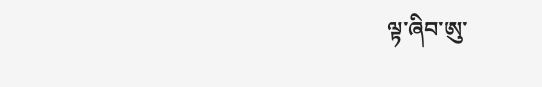ལྟ་ཞིབ་ཨུ་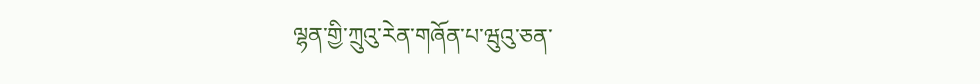ལྷན་གྱི་ཀྲུའུ་རེན་གཞོན་པ་ཝུའུ་ཅན་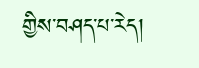གྱིས་བཤད་པ་རེད།